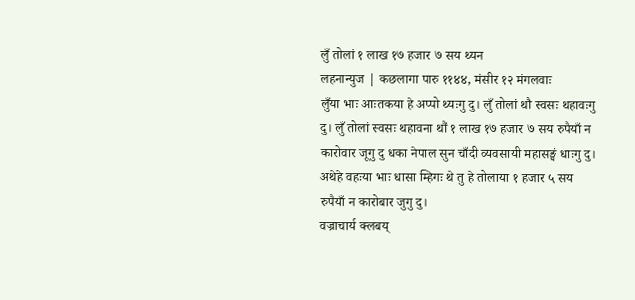लुँ तोलां १ लाख १७ हजार ७ सय थ्यन
लहनान्युज | कछलागा पारु ११४४, मंसीर १२ मंगलवाः
लुँया भाः आःतकया हे अप्पो थ्यःगु दु। लुँ तोलां थौ स्वसः थहावःगु दु। लुँ तोलां स्वसः थहावना थौं १ लाख १७ हजार ७ सय रुपैयाँ न कारोवार जूगु दु धका नेपाल सुन चाँदी व्यवसायी महासङ्घं धाःगु दु।
अथेहे वहःया भाः धासा म्हिगः थे तु हे तोलाया १ हजार ५ सय रुपैयाँ न कारोबार जुगु दु।
वज्राचार्य क्लबय्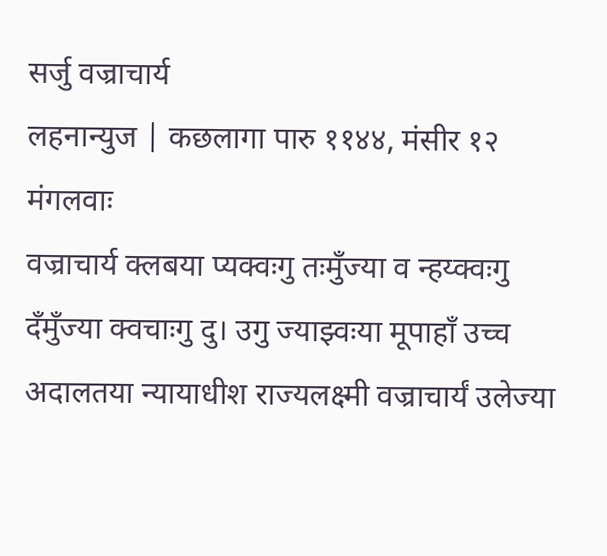सर्जु वज्राचार्य
लहनान्युज | कछलागा पारु ११४४, मंसीर १२ मंगलवाः
वज्राचार्य क्लबया प्यक्वःगु तःमुँज्या व न्हय्क्वःगु दँमुँज्या क्वचाःगु दु। उगु ज्याझ्वःया मूपाहाँ उच्च अदालतया न्यायाधीश राज्यलक्ष्मी वज्राचार्यं उलेज्या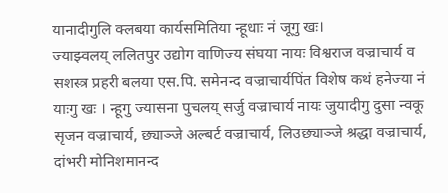यानादीगुलि क्लबया कार्यसमितिया न्हूधाः नं जूगु खः।
ज्याझ्वलय् ललितपुर उद्योग वाणिज्य संघया नायः विश्वराज वज्राचार्य व सशस्त्र प्रहरी बलया एस.पि. समेनन्द वज्राचार्यपिंत विशेष कथं हनेज्या नं याःगु खः । न्हूगु ज्यासना पुचलय् सर्जु वज्राचार्य नायः जुयादीगु दुसा न्वकू सृजन वज्राचार्य, छ्याञ्जे अल्बर्ट वज्राचार्य, लिउछ्याञ्जे श्रद्धा वज्राचार्य, दांभरी मोनिशमानन्द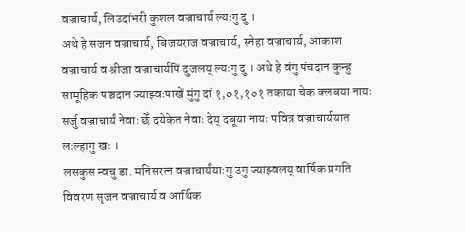वज्राचार्य, लिउदांभरी कुशल वज्राचार्य ल्यःगु दु ।
अथे हे सजन वज्राचार्य, बिजयराज वज्राचार्य, स्नेहा वज्राचार्य, आकाश वज्राचार्य व श्रीजा वज्राचार्यपिं दुजलय् ल्यःगु दु । अथे हे वंगु पंचदान कुन्हु सामूहिक पञ्चदान ज्याझ्वःपाखें मुंगु दां १,०१,१०१ तकाया चेक क्लबया नायः सर्जु वज्राचार्यं नेवाः छेँ दयेकेत नेवाः देय् दबूया नायः पवित्र वज्राचार्ययात लःल्हागु खः ।
लसकुस न्वचु डा. मनिसरत्न वज्राचार्यंयाःगु उगु ज्याझ्वलय् वार्षिक प्रगति विवरण सृजन वज्राचार्य व आर्थिक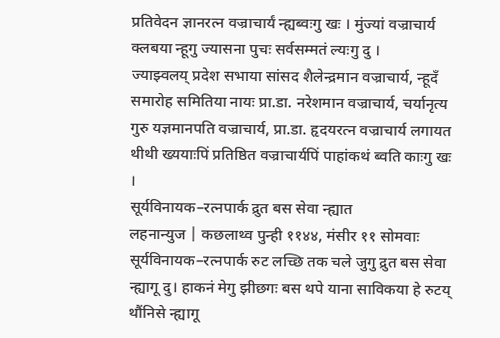प्रतिवेदन ज्ञानरत्न वज्राचार्यं न्ह्यब्वःगु खः । मुंज्यां वज्राचार्य क्लबया न्हूगु ज्यासना पुचः सर्वसम्मतं ल्यःगु दु ।
ज्याझ्वलय् प्रदेश सभाया सांसद शैलेन्द्रमान वज्राचार्य, न्हूदँ समारोह समितिया नायः प्रा.डा. नरेशमान वज्राचार्य, चर्यानृत्य गुरु यज्ञमानपति वज्राचार्य, प्रा.डा. हृदयरत्न वज्राचार्य लगायत थीथी ख्ययाःपिं प्रतिष्ठित वज्राचार्यपिं पाहांकथं ब्वति काःगु खः ।
सूर्यविनायक–रत्नपार्क द्रुत बस सेवा न्ह्यात
लहनान्युज | कछलाथ्व पुन्ही ११४४, मंसीर ११ सोमवाः
सूर्यविनायक–रत्नपार्क रुट लच्छि तक चले जुगु द्रुत बस सेवा न्ह्यागू दु। हाकनं मेगु झीछगः बस थपे याना साविकया हे रुटय् थौंनिसे न्ह्यागू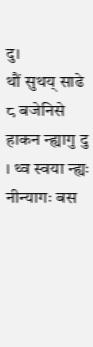दु।
थौं सुथय् साढे ८ बजेनिसे हाकन न्ह्यागु दु । थ्व स्वया न्ह्यः नीन्यागः बस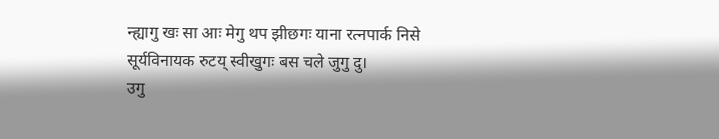न्ह्यागु खः सा आः मेगु थप झीछगः याना रत्नपार्क निसे सूर्यविनायक रुटय् स्वीखुगः बस चले जुगु दु।
उगु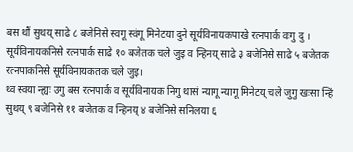बस थौं सुथय् साढे ८ बजेनिसे स्वगू स्वंगू मिनेटया दुने सूर्यविनायकपाखे रत्नपार्क वःगु दु । सूर्यविनायकनिसे रत्नपार्क साढे १० बजेतक चले जुइ व न्हिनय् साढे ३ बजेनिसे साढे ५ बजेतक रत्नपाकनिसे सूर्यविनायकतक चले जुइ।
थ्व स्वया न्ह्यः उगु बस रत्नपार्क व सूर्यविनायक निगु थासं न्यागू न्यागू मिनेटय् चले जुगु खःसा न्हिं सुथय् ९ बजेनिसे ११ बजेतक व न्हिनय् ४ बजेनिसे सनिलया ६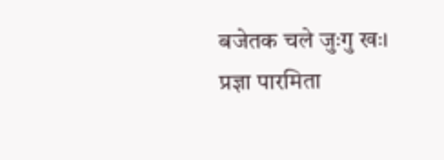बजेतक चले जुःगु खः।
प्रज्ञा पारमिता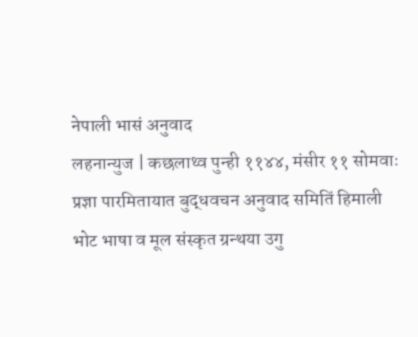नेपाली भासं अनुवाद
लहनान्युज | कछलाथ्व पुन्ही ११४४, मंसीर ११ सोमवाः
प्रज्ञा पारमितायात बुद्धवचन अनुवाद समितिं हिमाली भोट भाषा व मूल संस्कृत ग्रन्थया उगु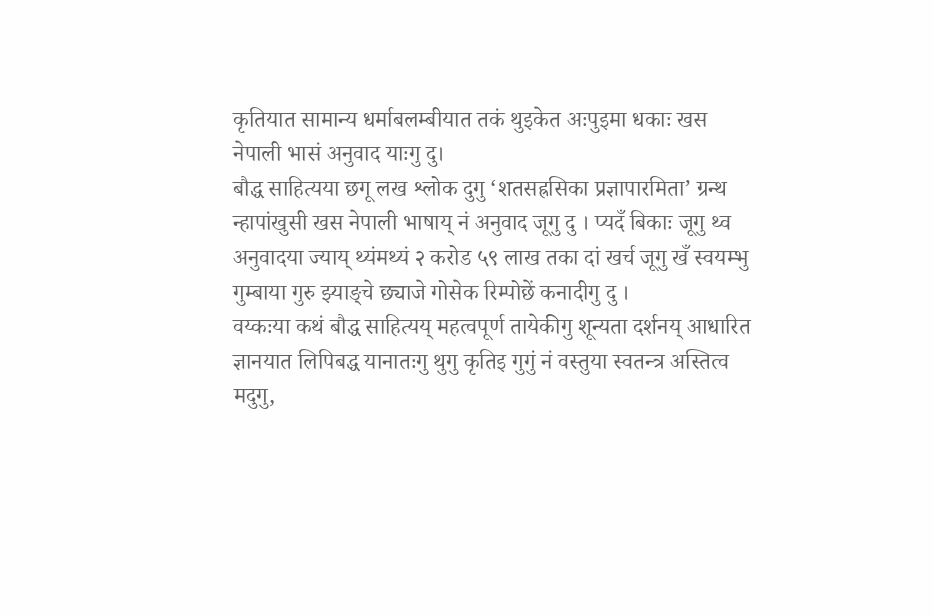कृतियात सामान्य धर्माबलम्बीयात तकं थुइकेत अःपुइमा धकाः खस नेपाली भासं अनुवाद याःगु दु।
बौद्ध साहित्यया छगू लख श्लोक दुगु ‘शतसह्रसिका प्रज्ञापारमिता’ ग्रन्थ न्हापांखुसी खस नेपाली भाषाय् नं अनुवाद जूगु दु । प्यदँ बिकाः जूगु थ्व अनुवादया ज्याय् थ्यंमथ्यं २ करोड ५९ लाख तका दां खर्च जूगु खँ स्वयम्भु गुम्बाया गुरु झ्याङ्चे छ्याजे गोसेक रिम्पोछें कनादीगु दु ।
वय्कःया कथं बौद्ध साहित्यय् महत्वपूर्ण तायेकीगु शून्यता दर्शनय् आधारित ज्ञानयात लिपिबद्ध यानातःगु थुगु कृतिइ गुगुं नं वस्तुया स्वतन्त्र अस्तित्व मदुगु,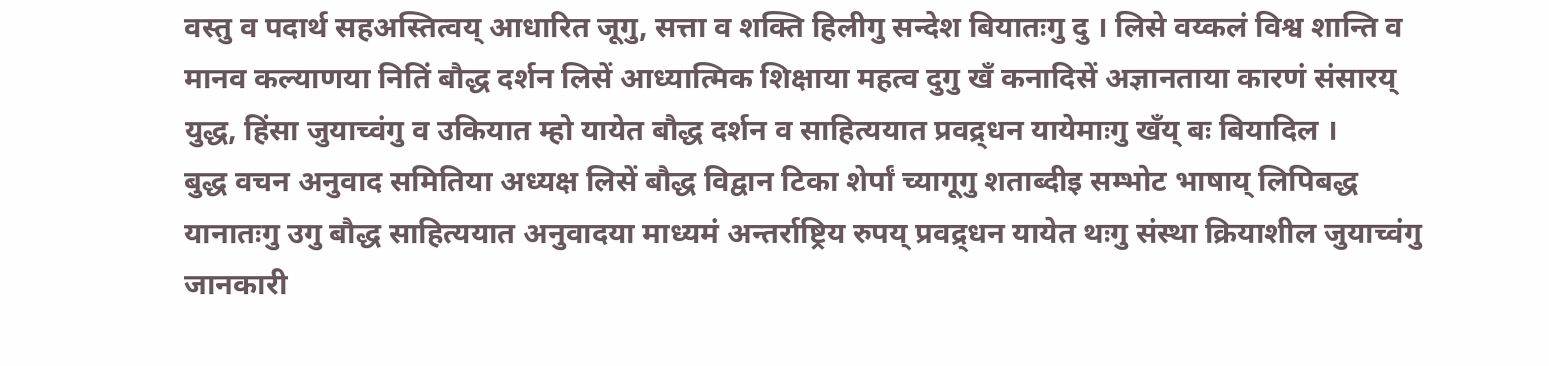वस्तु व पदार्थ सहअस्तित्वय् आधारित जूगु, सत्ता व शक्ति हिलीगु सन्देश बियातःगु दु । लिसे वय्कलं विश्व शान्ति व मानव कल्याणया नितिं बौद्ध दर्शन लिसें आध्यात्मिक शिक्षाया महत्व दुगु खँ कनादिसें अज्ञानताया कारणं संसारय् युद्ध, हिंसा जुयाच्वंगु व उकियात म्हो यायेत बौद्ध दर्शन व साहित्ययात प्रवद्र्धन यायेमाःगु खँय् बः बियादिल ।
बुद्ध वचन अनुवाद समितिया अध्यक्ष लिसें बौद्ध विद्वान टिका शेर्पां च्यागूगु शताब्दीइ सम्भोट भाषाय् लिपिबद्ध यानातःगु उगु बौद्ध साहित्ययात अनुवादया माध्यमं अन्तर्राष्ट्रिय रुपय् प्रवद्र्धन यायेत थःगु संस्था क्रियाशील जुयाच्वंगु जानकारी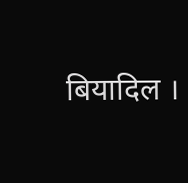बियादिल ।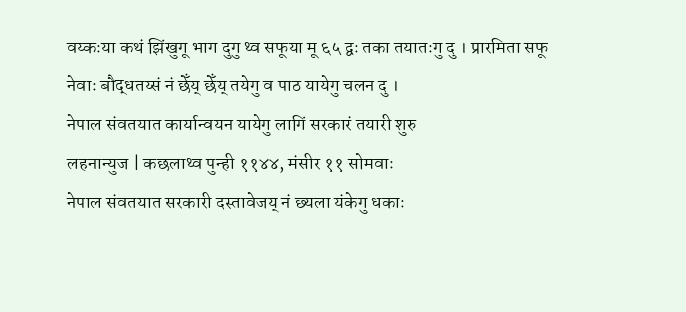वय्कःया कथं झिंखुगू भाग दुगु थ्व सफूया मू ६५ द्वः तका तयातःगु दु । प्रारमिता सफू नेवाः बौद्धतय्सं नं छेँय् छेँय् तयेगु व पाठ यायेगु चलन दु ।
नेपाल संवतयात कार्यान्वयन यायेगु लागिं सरकारं तयारी शुरु
लहनान्युज | कछलाथ्व पुन्ही ११४४, मंसीर ११ सोमवाः
नेपाल संवतयात सरकारी दस्तावेजय् नं छ्यला यंकेगु धकाः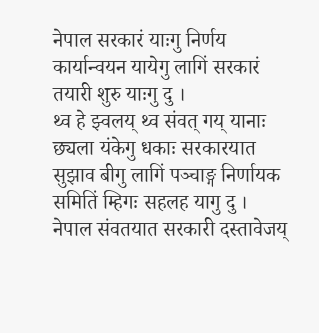नेपाल सरकारं याःगु निर्णय कार्यान्वयन यायेगु लागिं सरकारं तयारी शुरु याःगु दु ।
थ्व हे झ्वलय् थ्व संवत् गय् यानाः छ्यला यंकेगु धकाः सरकारयात सुझाव बीगु लागिं पञ्चाङ्ग निर्णायक समितिं म्हिगः सहलह यागु दु । नेपाल संवतयात सरकारी दस्तावेजय्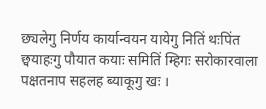छ्यलेगु निर्णय कार्यान्वयन यायेगु नितिं थःपिंत छ्वयाहःगु पौयात कयाः समितिं म्हिगः सरोकारवाला पक्षतनाप सहलह ब्याकूगु खः ।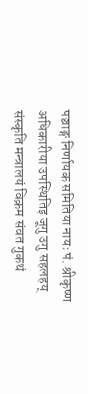पञ्चाङ्ग निर्णायक समितिया नायः पं. श्रीकृष्ण अधिकारीया उपस्थितिइ जूगु उगु सहलहय् संस्कृति मन्त्रालयं विक्रम संवत गुकथं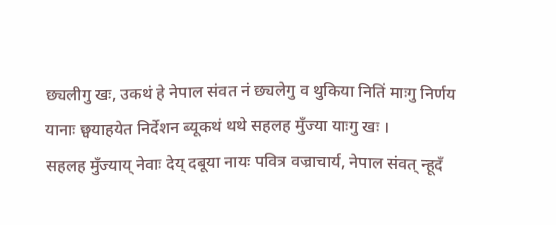छ्यलीगु खः, उकथं हे नेपाल संवत नं छ्यलेगु व थुकिया नितिं माःगु निर्णय यानाः छ्वयाहयेत निर्देशन ब्यूकथं थथे सहलह मुँज्या याःगु खः ।
सहलह मुँज्याय् नेवाः देय् दबूया नायः पवित्र वज्राचार्य, नेपाल संवत् न्हूदँ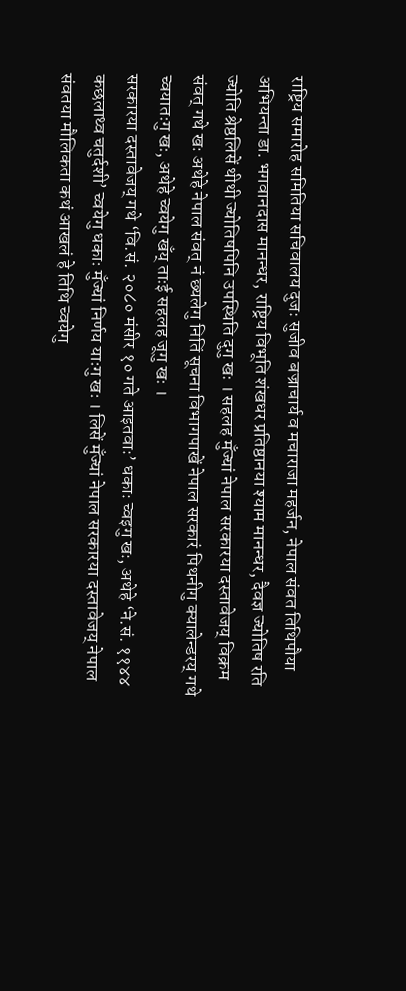राष्ट्रिय समारोह समितिया सचिवालय दुजः सुजीव बज्राचार्य व मचाराजा महर्जन, नेपाल संवत तिथिपौया अभियन्ता डा. भगवानदास मानन्धर, राष्ट्रिय विभूति शंखधर प्रतिष्ठानया श्याम मानन्धर, दैवज्ञ ज्योतिष रति ज्योति श्रेष्ठलिसें थीथी ज्योतिषपिनि उपस्थिति दुगु खः । सहलह मुँज्यां नेपाल सरकारया दस्तावेजय् विक्रम संवत् गथे खः अथेहे नेपाल संवत् नं छ्यलेगु नितिं सूचना विभागपाखें नेपाल सरकारं पिथनीगु क्यालेन्डरय् गथे च्वयातःगु खः, अथेहे च्वयेगु खँय् ताःई सहलह जूगु खः ।
सरकारया दस्तावेजय् गथे ‘वि.सं. २०८० मंसीर १० गते आइतवाः’ धकाः च्वइगु खः, अथेहे ‘ने.सं. ११४४ कछलाथ्व चतुर्दशी’ च्वयेगु धकाः मुँज्यां निर्णय याःगु खः । लिसें मुँज्यां नेपाल सरकारया दस्तावेजय् नेपाल संवतया मौलिकता कथं आखलं हे तिथि च्वयेगु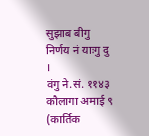सुझाब बीगु निर्णय नं याःगु दु ।
वंगु ने.सं. ११४३ कौलागा अमाई ९ (कार्तिक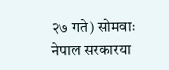२७ गते) सोमवाः नेपाल सरकारया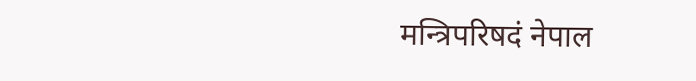मन्त्रिपरिषदं नेपाल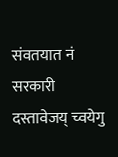संवतयात नं सरकारी दस्तावेजय् च्वयेगु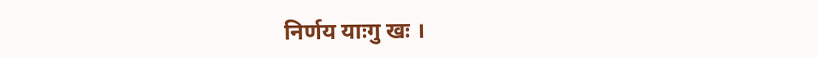निर्णय याःगु खः ।